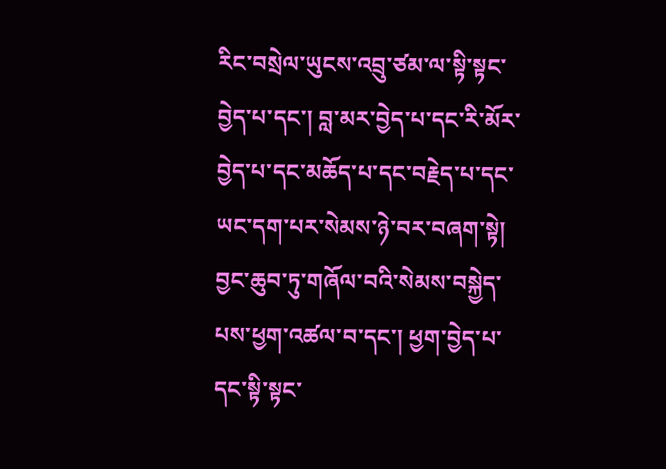རིང་བསྲེལ་ཡུངས་འབྲུ་ཙམ་ལ་སྟི་སྟང་བྱེད་པ་དང་། བླ་མར་བྱེད་པ་དང་རི་མོར་བྱེད་པ་དང་མཆོད་པ་དང་བརྗེད་པ་དང་ཡང་དག་པར་སེམས་ཉེ་བར་བཞག་སྟེ། བྱང་ཆུབ་ཏུ་གཞོལ་བའི་སེམས་བསྐྱེད་པས་ཕྱག་འཚལ་བ་དང་། ཕྱག་བྱེད་པ་དང་སྟི་སྟང་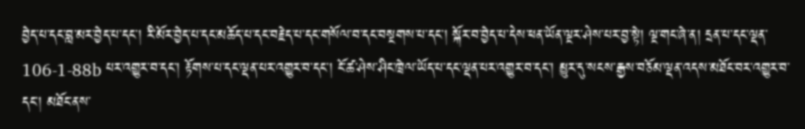བྱེད་པ་དང་བླ་མར་བྱེད་པ་དང་། རི་མོར་བྱེད་པ་དང་མཆོད་པ་དང་བརྗེད་པ་དང་གསོལ་བ་དང་བསྔགས་པ་དང་། སྐོར་བ་བྱེད་པ་དེས་ཕན་ཡོན་ལྔར་ཤེས་པར་བྱ་སྟེ། ལྔ་གང་ཞེ་ན། དྲན་པ་དང་ལྡན་ 106-1-88b པར་འགྱུར་བ་དང་། རྟོགས་པ་དང་ལྡན་པར་འགྱུར་བ་དང་། ངོ་ཚ་ཤེས་ཤིང་ཁྲེལ་ཡོད་པ་དང་ལྡན་པར་འགྱུར་བ་དང་། མྱུར་དུ་སངས་རྒྱས་བཅོམ་ལྡན་འདས་མཐོང་བར་འགྱུར་བ་དང་། མཐོང་ནས་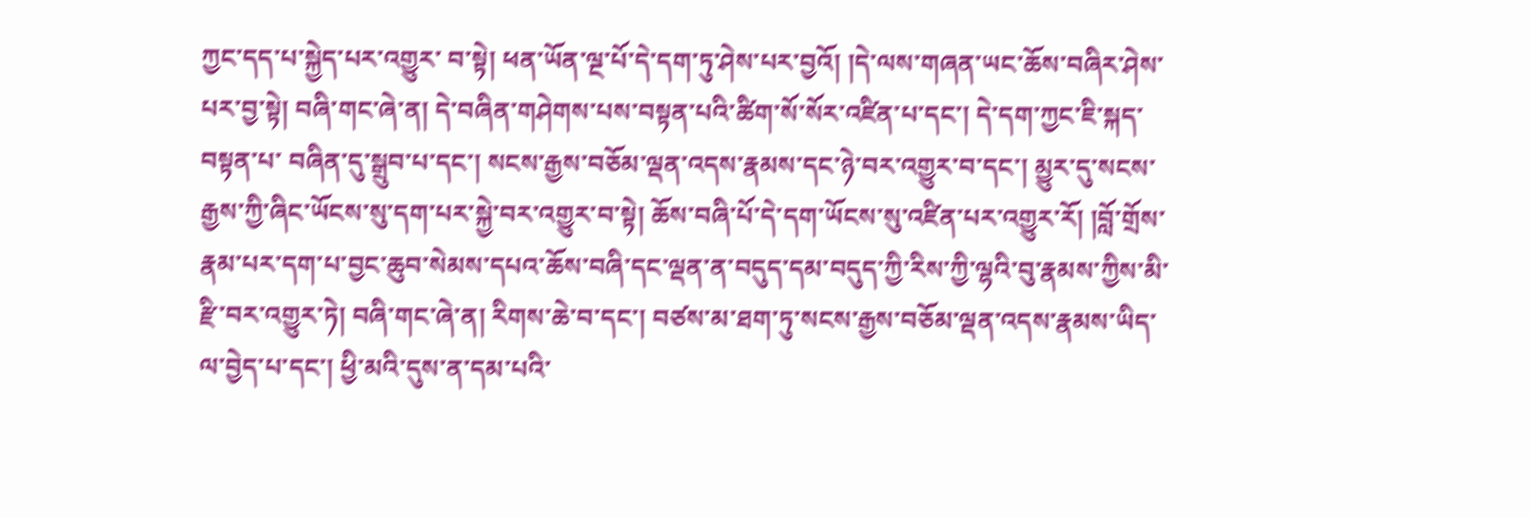ཀྱང་དད་པ་སྐྱེད་པར་འགྱུར་ བ་སྟེ། ཕན་ཡོན་ལྔ་པོ་དེ་དག་ཏུ་ཤེས་པར་བྱའོ། །དེ་ལས་གཞན་ཡང་ཆོས་བཞིར་ཤེས་པར་བྱ་སྟེ། བཞི་གང་ཞེ་ན། དེ་བཞིན་གཤེགས་པས་བསྟན་པའི་ཚིག་སོ་སོར་འཛིན་པ་དང་། དེ་དག་ཀྱང་ཇི་སྐད་བསྟན་པ་ བཞིན་དུ་སྒྲུབ་པ་དང་། སངས་རྒྱས་བཅོམ་ལྡན་འདས་རྣམས་དང་ཉེ་བར་འགྱུར་བ་དང་། མྱུར་དུ་སངས་རྒྱས་ཀྱི་ཞིང་ཡོངས་སུ་དག་པར་སྐྱེ་བར་འགྱུར་བ་སྟེ། ཆོས་བཞི་པོ་དེ་དག་ཡོངས་སུ་འཛིན་པར་འགྱུར་རོ། །བློ་གྲོས་ རྣམ་པར་དག་པ་བྱང་ཆུབ་སེམས་དཔའ་ཆོས་བཞི་དང་ལྡན་ན་བདུད་དམ་བདུད་ཀྱི་རིས་ཀྱི་ལྷའི་བུ་རྣམས་ཀྱིས་མི་རྫི་བར་འགྱུར་ཏེ། བཞི་གང་ཞེ་ན། རིགས་ཆེ་བ་དང་། བཙས་མ་ཐག་ཏུ་སངས་རྒྱས་བཅོམ་ལྡན་འདས་རྣམས་ཡིད་ ལ་བྱེད་པ་དང་། ཕྱི་མའི་དུས་ན་དམ་པའི་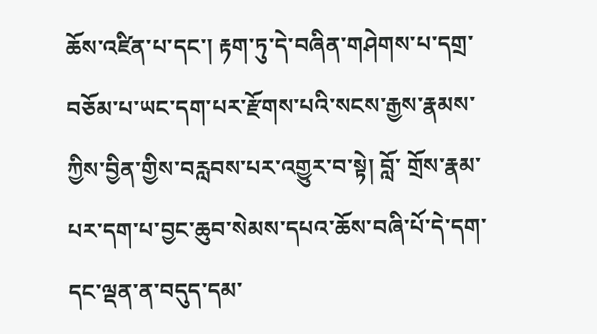ཆོས་འཛིན་པ་དང་། རྟག་ཏུ་དེ་བཞིན་གཤེགས་པ་དགྲ་བཅོམ་པ་ཡང་དག་པར་རྫོགས་པའི་སངས་རྒྱས་རྣམས་ཀྱིས་བྱིན་གྱིས་བརླབས་པར་འགྱུར་བ་སྟེ། བློ་ གྲོས་རྣམ་པར་དག་པ་བྱང་ཆུབ་སེམས་དཔའ་ཆོས་བཞི་པོ་དེ་དག་དང་ལྡན་ན་བདུད་དམ་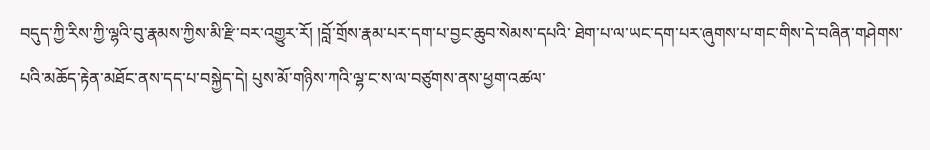བདུད་ཀྱི་རིས་ཀྱི་ལྷའི་བུ་རྣམས་ཀྱིས་མི་རྫི་བར་འགྱུར་རོ། །བློ་གྲོས་རྣམ་པར་དག་པ་བྱང་ཆུབ་སེམས་དཔའི་ ཐེག་པ་ལ་ཡང་དག་པར་ཞུགས་པ་གང་གིས་དེ་བཞིན་གཤེགས་པའི་མཆོད་རྟེན་མཐོང་ནས་དད་པ་བསྐྱེད་དེ། པུས་མོ་གཉིས་ཀའི་ལྷ་ང་ས་ལ་བཙུགས་ནས་ཕྱག་འཚལ་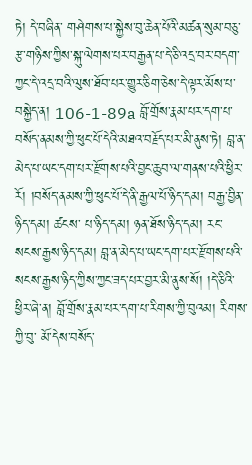ཏེ། དེ་བཞིན་ གཤེགས་པ་སྐྱེས་བུ་ཆེན་པོའི་མཚན་སུམ་བཅུ་རྩ་གཉིས་ཀྱིས་སྐུ་ལེགས་པར་བརྒྱན་པ་དེ་ཅི་འདྲ་བར་བདག་ཀྱང་དེ་འདྲ་བའི་ལུས་ཐོབ་པར་གྱུར་ཅིག་ཅེས་དེ་ལྟར་མོས་པ་བསྐྱེད་ན། 106-1-89a བློ་གྲོས་རྣམ་པར་དག་པ་བསོད་ནམས་ཀྱི་ཕུང་པོ་དེའི་མཐའ་བརྗོད་པར་མི་ནུས་ཏེ། བླ་ན་མེད་པ་ཡང་དག་པར་རྫོགས་པའི་བྱང་ཆུབ་ལ་གནས་པའི་ཕྱིར་རོ། །བསོད་ནམས་ཀྱི་ཕུང་པོ་དེ་ནི་རྒྱལ་པོ་ཉིད་དམ། བརྒྱ་བྱིན་ཉིད་དམ། ཚངས་ པ་ཉིད་དམ། ཉན་ཐོས་ཉིད་དམ། རང་སངས་རྒྱས་ཉིད་དམ། བླ་ན་མེད་པ་ཡང་དག་པར་རྫོགས་པའི་སངས་རྒྱས་ཉིད་ཀྱིས་ཀྱང་ཟད་པར་བྱར་མི་ནུས་སོ། །དེ་ཅིའི་ཕྱིར་ཞེ་ན། བློ་གྲོས་རྣམ་པར་དག་པ་རིགས་ཀྱི་བུའམ། རིགས་ཀྱི་བུ་ མོ་དེས་བསོད་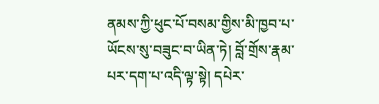ནམས་ཀྱི་ཕུང་པོ་བསམ་གྱིས་མི་ཁྱབ་པ་ཡོངས་སུ་བཟུང་བ་ཡིན་ཏེ། བློ་གྲོས་རྣམ་པར་དག་པ་འདི་ལྟ་སྟེ། དཔེར་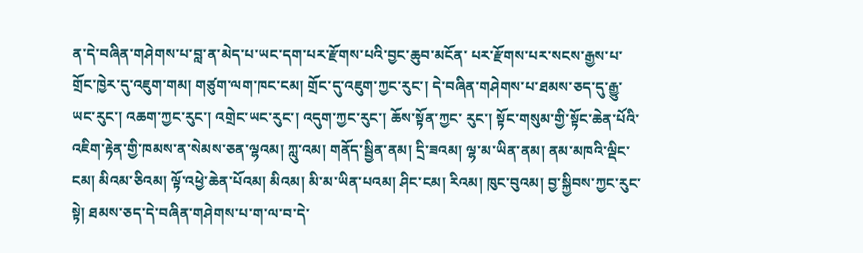ན་དེ་བཞིན་གཤེགས་པ་བླ་ན་མེད་པ་ཡང་དག་པར་རྫོགས་པའི་བྱང་ཆུབ་མངོན་ པར་རྫོགས་པར་སངས་རྒྱས་པ་གྲོང་ཁྱེར་དུ་འཇུག་གམ། གཙུག་ལག་ཁང་ངམ། གྲོང་དུ་འཇུག་ཀྱང་རུང་། དེ་བཞིན་གཤེགས་པ་ཐམས་ཅད་དུ་རྒྱུ་ཡང་རུང་། འཆག་ཀྱང་རུང་། འགྲེང་ཡང་རུང་། འདུག་ཀྱང་རུང་། ཆོས་སྟོན་ཀྱང་ རུང་། སྟོང་གསུམ་གྱི་སྟོང་ཆེན་པོའི་འཇིག་རྟེན་གྱི་ཁམས་ན་སེམས་ཅན་ལྷའམ། ཀླུ་འམ། གནོད་སྦྱིན་ནམ། དྲི་ཟའམ། ལྷ་མ་ཡིན་ནམ། ནམ་མཁའི་ལྡིང་ངམ། མིའམ་ཅིའམ། ལྟོ་འཕྱེ་ཆེན་པོའམ། མིའམ། མི་མ་ཡིན་པའམ། ཤིང་ངམ། རིའམ། ཁུང་བུའམ། བྱ་སྐྱིབས་ཀྱང་རུང་སྟེ། ཐམས་ཅད་དེ་བཞིན་གཤེགས་པ་ག་ལ་བ་དེ་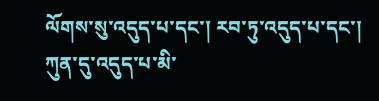ལོགས་སུ་འདུད་པ་དང་། རབ་ཏུ་འདུད་པ་དང་། ཀུན་དུ་འདུད་པ་མི་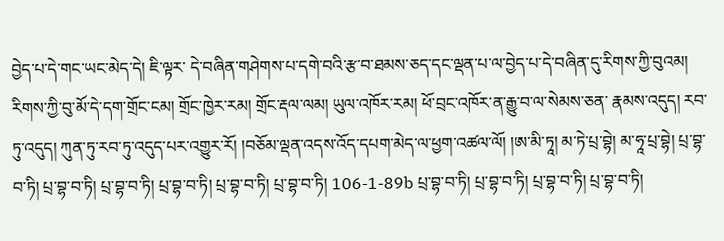བྱེད་པ་དེ་གང་ཡང་མེད་དེ། ཇི་ལྟར་ དེ་བཞིན་གཤེགས་པ་དགེ་བའི་རྩ་བ་ཐམས་ཅད་དང་ལྡན་པ་ལ་བྱེད་པ་དེ་བཞིན་དུ་རིགས་ཀྱི་བུའམ། རིགས་ཀྱི་བུ་མོ་དེ་དག་གྲོང་ངམ། གྲོང་ཁྱེར་རམ། གྲོང་རྡལ་ལམ། ཡུལ་འཁོར་རམ། ཕོ་བྲང་འཁོར་ན་རྒྱུ་བ་ལ་སེམས་ཅན་ རྣམས་འདུད། རབ་ཏུ་འདུད། ཀུན་ཏུ་རབ་ཏུ་འདུད་པར་འགྱུར་རོ། །བཅོམ་ལྡན་འདས་འོད་དཔག་མེད་ལ་ཕྱག་འཚལ་ལོ། །ཨ་མི་ཏཱ། མ་ཏེ་པྲ་བྷེ། མ་ཧཱ་པྲ་བྷེ། པྲ་བྷ་བ་ཏི། པྲ་བྷ་བ་ཏི། པྲ་བྷ་བ་ཏི། པྲ་བྷ་བ་ཏི། པྲ་བྷ་བ་ཏི། པྲ་བྷ་བ་ཏི། 106-1-89b པྲ་བྷ་བ་ཏི། པྲ་བྷ་བ་ཏི། པྲ་བྷ་བ་ཏི། པྲ་བྷ་བ་ཏི།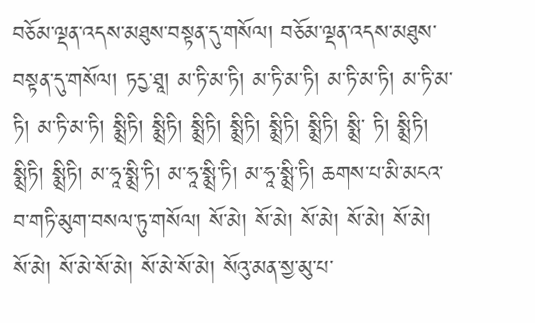བཅོམ་ལྡན་འདས་མཐུས་བསྟན་དུ་གསོལ། བཅོམ་ལྡན་འདས་མཐུས་བསྟན་དུ་གསོལ། ཏདྱ་ཐཱ། མ་ཏི་མ་ཏི། མ་ཏི་མ་ཏི། མ་ཏི་མ་ཏི། མ་ཏི་མ་ཏི། མ་ཏི་མ་ཏི། སྨྲིཏི། སྨྲིཏི། སྨྲིཏི། སྨྲིཏི། སྨྲིཏི། སྨྲིཏི། སྨྲི་ ཏི། སྨྲིཏི། སྨྲིཏི། སྨྲིཏི། མ་ཧཱ་སྨྲི་ཏི། མ་ཧཱ་སྨྲི་ཏི། མ་ཧཱ་སྨྲི་ཏི། ཆགས་པ་མི་མངའ་བ་གཏི་མུག་བསལ་ཏུ་གསོལ། སོ་མེ། སོ་མེ། སོ་མེ། སོ་མེ། སོ་མེ། སོ་མེ། སོ་མེ་སོ་མེ། སོ་མེ་སོ་མེ། སོའུ་མན་སྱ་མུ་པ་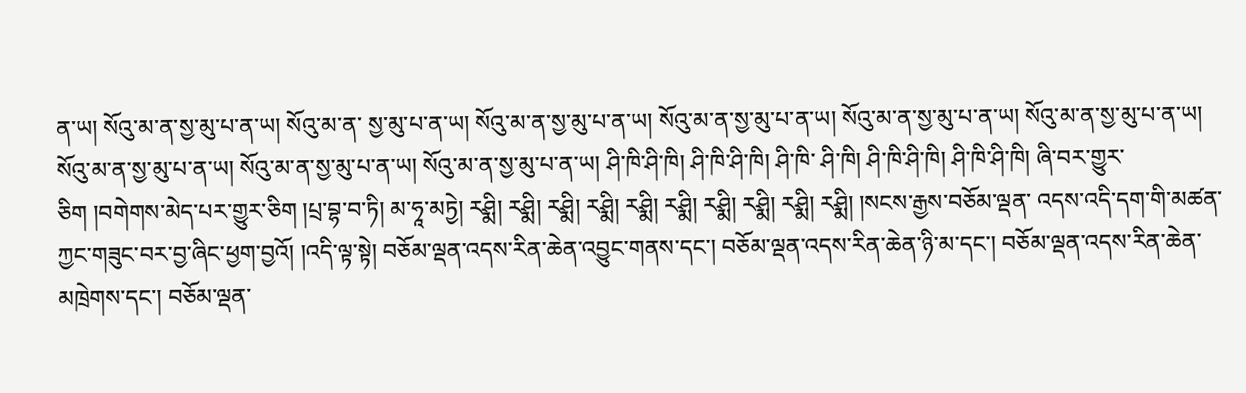ན་ཡ། སོའུ་མ་ན་སྱ་མུ་པ་ན་ཡ། སོའུ་མ་ན་ སྱ་མུ་པ་ན་ཡ། སོའུ་མ་ན་སྱ་མུ་པ་ན་ཡ། སོའུ་མ་ན་སྱ་མུ་པ་ན་ཡ། སོའུ་མ་ན་སྱ་མུ་པ་ན་ཡ། སོའུ་མ་ན་སྱ་མུ་པ་ན་ཡ། སོའུ་མ་ན་སྱ་མུ་པ་ན་ཡ། སོའུ་མ་ན་སྱ་མུ་པ་ན་ཡ། སོའུ་མ་ན་སྱ་མུ་པ་ན་ཡ། ཤི་ཁི་ཤི་ཁི། ཤི་ཁི་ཤི་ཁི། ཤི་ཁི་ ཤི་ཁི། ཤི་ཁི་ཤི་ཁི། ཤི་ཁི་ཤི་ཁི། ཞི་བར་གྱུར་ཅིག །བགེགས་མེད་པར་གྱུར་ཅིག །པྲ་བྷ་བ་ཏི། མ་ཧཱ་མཏྱེ། རཤྨི། རཤྨི། རཤྨི། རཤྨི། རཤྨི། རཤྨི། རཤྨི། རཤྨི། རཤྨི། རཤྨི། །སངས་རྒྱས་བཅོམ་ལྡན་ འདས་འདི་དག་གི་མཚན་ཀྱང་གཟུང་བར་བྱ་ཞིང་ཕྱག་བྱའོ། །འདི་ལྟ་སྟེ། བཅོམ་ལྡན་འདས་རིན་ཆེན་འབྱུང་གནས་དང་། བཅོམ་ལྡན་འདས་རིན་ཆེན་ཉི་མ་དང་། བཅོམ་ལྡན་འདས་རིན་ཆེན་མཁྲེགས་དང་། བཅོམ་ལྡན་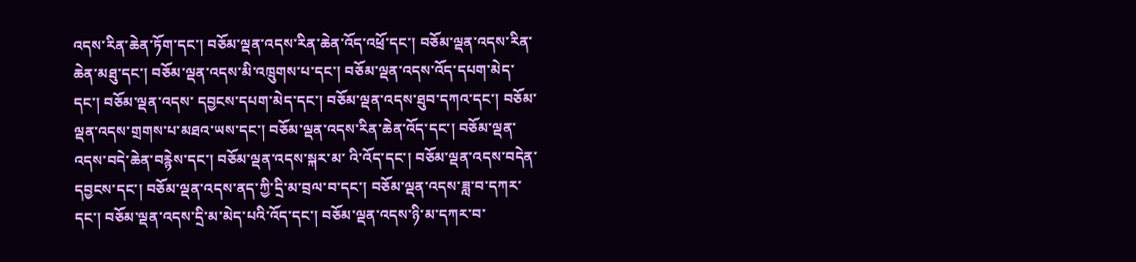འདས་རིན་ཆེན་ཏོག་དང་། བཅོམ་ལྡན་འདས་རིན་ཆེན་འོད་འཕྲོ་དང་། བཅོམ་ལྡན་འདས་རིན་ཆེན་མཐུ་དང་། བཅོམ་ལྡན་འདས་མི་འཁྲུགས་པ་དང་། བཅོམ་ལྡན་འདས་འོད་དཔག་མེད་དང་། བཅོམ་ལྡན་འདས་ དབྱངས་དཔག་མེད་དང་། བཅོམ་ལྡན་འདས་ཐུབ་དཀའ་དང་། བཅོམ་ལྡན་འདས་གྲགས་པ་མཐའ་ཡས་དང་། བཅོམ་ལྡན་འདས་རིན་ཆེན་འོད་དང་། བཅོམ་ལྡན་འདས་བདེ་ཆེན་བརྙེས་དང་། བཅོམ་ལྡན་འདས་སྐར་མ་ འི་འོད་དང་། བཅོམ་ལྡན་འདས་བདེན་དབྱངས་དང་། བཅོམ་ལྡན་འདས་ནད་ཀྱི་དྲི་མ་བྲལ་བ་དང་། བཅོམ་ལྡན་འདས་ཟླ་བ་དཀར་དང་། བཅོམ་ལྡན་འདས་དྲི་མ་མེད་པའི་འོད་དང་། བཅོམ་ལྡན་འདས་ཉི་མ་དཀར་བ་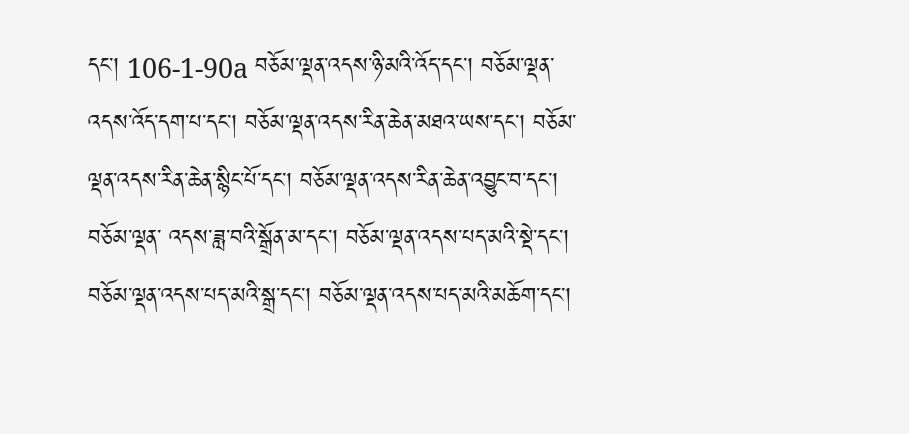དང་། 106-1-90a བཅོམ་ལྡན་འདས་ཉི་མའི་འོད་དང་། བཅོམ་ལྡན་འདས་འོད་དག་པ་དང་། བཅོམ་ལྡན་འདས་རིན་ཆེན་མཐའ་ཡས་དང་། བཅོམ་ལྡན་འདས་རིན་ཆེན་སྙིང་པོ་དང་། བཅོམ་ལྡན་འདས་རིན་ཆེན་འབྱུང་བ་དང་། བཅོམ་ལྡན་ འདས་ཟླ་བའི་སྒྲོན་མ་དང་། བཅོམ་ལྡན་འདས་པད་མའི་སྡེ་དང་། བཅོམ་ལྡན་འདས་པད་མའི་སྒྲ་དང་། བཅོམ་ལྡན་འདས་པད་མའི་མཆོག་དང་།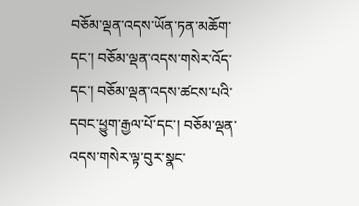བཅོམ་ལྡན་འདས་ཡོན་ཏན་མཆོག་དང་། བཅོམ་ལྡན་འདས་གསེར་འོད་དང་། བཅོམ་ལྡན་འདས་ཚངས་པའི་དབང་ཕྱུག་རྒྱལ་པོ་དང་། བཅོམ་ལྡན་འདས་གསེར་ལྟ་བུར་སྣང་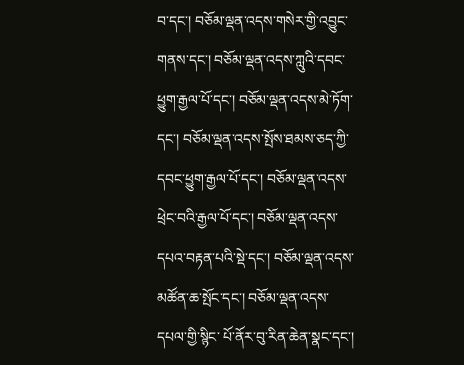བ་དང་། བཅོམ་ལྡན་འདས་གསེར་གྱི་འབྱུང་གནས་དང་། བཅོམ་ལྡན་འདས་ཀླུའི་དབང་ཕྱུག་རྒྱལ་པོ་དང་། བཅོམ་ལྡན་འདས་མེ་ཏོག་དང་། བཅོམ་ལྡན་འདས་སྤོས་ཐམས་ཅད་ཀྱི་དབང་ཕྱུག་རྒྱལ་པོ་དང་། བཅོམ་ལྡན་འདས་ཕྲེང་བའི་རྒྱལ་པོ་དང་། བཅོམ་ལྡན་འདས་དཔའ་བརྟན་པའི་སྡེ་དང་། བཅོམ་ལྡན་འདས་མཚོན་ཆ་སྤོང་དང་། བཅོམ་ལྡན་འདས་དཔལ་གྱི་སྙིང་ པོ་ནོར་བུ་རིན་ཆེན་སྣང་དང་།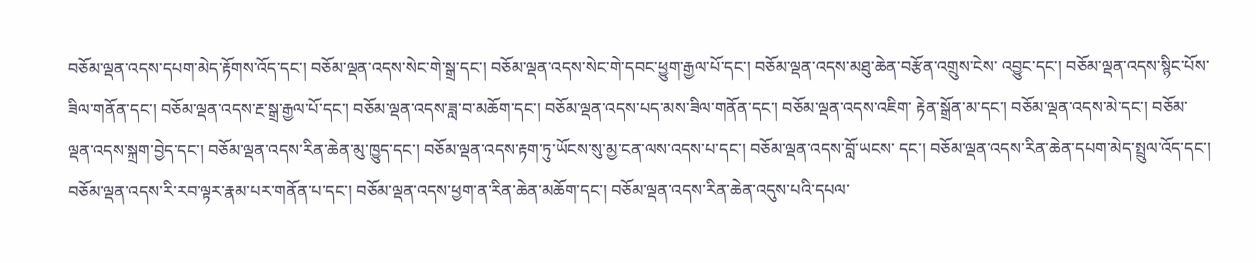བཅོམ་ལྡན་འདས་དཔག་མེད་རྟོགས་འོད་དང་། བཅོམ་ལྡན་འདས་སེང་གེ་སྒྲ་དང་། བཅོམ་ལྡན་འདས་སེང་གེ་དབང་ཕྱུག་རྒྱལ་པོ་དང་། བཅོམ་ལྡན་འདས་མཐུ་ཆེན་བརྩོན་འགྲུས་ངེས་ འབྱུང་དང་། བཅོམ་ལྡན་འདས་སྙིང་པོས་ཟིལ་གནོན་དང་། བཅོམ་ལྡན་འདས་རྔ་སྒྲ་རྒྱལ་པོ་དང་། བཅོམ་ལྡན་འདས་ཟླ་བ་མཆོག་དང་། བཅོམ་ལྡན་འདས་པད་མས་ཟིལ་གནོན་དང་། བཅོམ་ལྡན་འདས་འཇིག་ རྟེན་སྒྲོན་མ་དང་། བཅོམ་ལྡན་འདས་མེ་དང་། བཅོམ་ལྡན་འདས་སྐྲག་བྱེད་དང་། བཅོམ་ལྡན་འདས་རིན་ཆེན་མུ་ཁྱུད་དང་། བཅོམ་ལྡན་འདས་རྟག་ཏུ་ཡོངས་སུ་མྱ་ངན་ལས་འདས་པ་དང་། བཅོམ་ལྡན་འདས་བློ་ཡངས་ དང་། བཅོམ་ལྡན་འདས་རིན་ཆེན་དཔག་མེད་སྤྲུལ་འོད་དང་། བཅོམ་ལྡན་འདས་རི་རབ་ལྟར་རྣམ་པར་གནོན་པ་དང་། བཅོམ་ལྡན་འདས་ཕྱག་ན་རིན་ཆེན་མཆོག་དང་། བཅོམ་ལྡན་འདས་རིན་ཆེན་འདུས་པའི་དཔལ་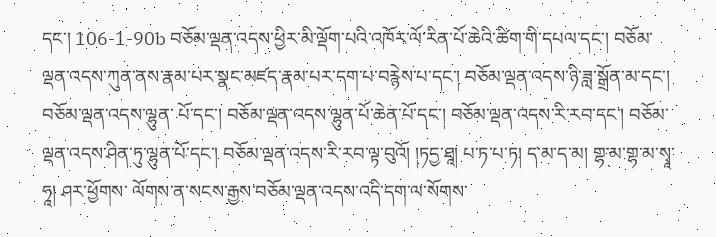དང་། 106-1-90b བཅོམ་ལྡན་འདས་ཕྱིར་མི་ལྡོག་པའི་འཁོར་ལོ་རིན་པོ་ཆེའི་ཚིག་གི་དཔལ་དང་། བཅོམ་ལྡན་འདས་ཀུན་ནས་རྣམ་པར་སྣང་མཛད་རྣམ་པར་དག་པ་བརྙེས་པ་དང་། བཅོམ་ལྡན་འདས་ཉི་ཟླ་སྒྲོན་མ་དང་། བཅོམ་ལྡན་འདས་ལྷུན་ པོ་དང་། བཅོམ་ལྡན་འདས་ལྷུན་པོ་ཆེན་པོ་དང་། བཅོམ་ལྡན་འདས་རི་རབ་དང་། བཅོམ་ལྡན་འདས་ཤིན་ཏུ་ལྷུན་པོ་དང་། བཅོམ་ལྡན་འདས་རི་རབ་ལྟ་བུའོ། །ཏདྱ་ཐཱ། པ་ཏ་པ་ཏ། ད་མ་ད་མ། གྷ་མ་གྷ་མ་སྭཱ་ཧཱ། ཤར་ཕྱོགས་ ལོགས་ན་སངས་རྒྱས་བཅོམ་ལྡན་འདས་འདི་དག་ལ་སོགས་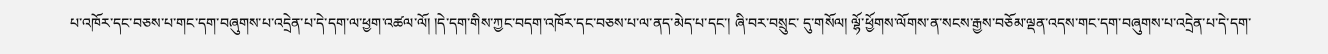པ་འཁོར་དང་བཅས་པ་གང་དག་བཞུགས་པ་འདྲེན་པ་དེ་དག་ལ་ཕྱག་འཚལ་ལོ། །དེ་དག་གིས་ཀྱང་བདག་འཁོར་དང་བཅས་པ་ལ་ནད་མེད་པ་དང་། ཞི་བར་བསྲུང་ དུ་གསོལ། ལྷོ་ཕྱོགས་ལོགས་ན་སངས་རྒྱས་བཅོམ་ལྡན་འདས་གང་དག་བཞུགས་པ་འདྲེན་པ་དེ་དག་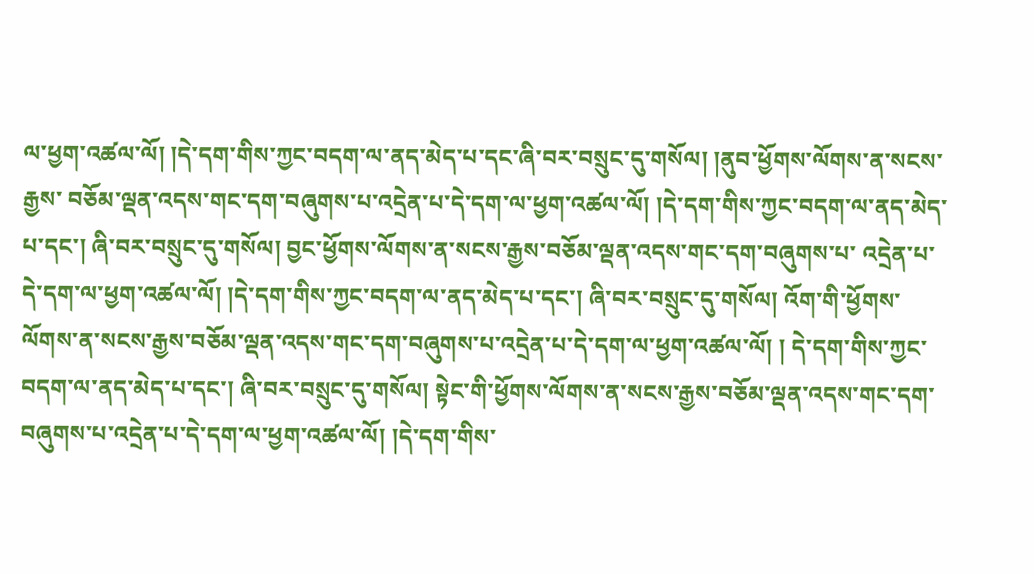ལ་ཕྱག་འཚལ་ལོ། །དེ་དག་གིས་ཀྱང་བདག་ལ་ནད་མེད་པ་དང་ཞི་བར་བསྲུང་དུ་གསོལ། །ནུབ་ཕྱོགས་ལོགས་ན་སངས་རྒྱས་ བཅོམ་ལྡན་འདས་གང་དག་བཞུགས་པ་འདྲེན་པ་དེ་དག་ལ་ཕྱག་འཚལ་ལོ། །དེ་དག་གིས་ཀྱང་བདག་ལ་ནད་མེད་པ་དང་། ཞི་བར་བསྲུང་དུ་གསོལ། བྱང་ཕྱོགས་ལོགས་ན་སངས་རྒྱས་བཅོམ་ལྡན་འདས་གང་དག་བཞུགས་པ་ འདྲེན་པ་དེ་དག་ལ་ཕྱག་འཚལ་ལོ། །དེ་དག་གིས་ཀྱང་བདག་ལ་ནད་མེད་པ་དང་། ཞི་བར་བསྲུང་དུ་གསོལ། འོག་གི་ཕྱོགས་ལོགས་ན་སངས་རྒྱས་བཅོམ་ལྡན་འདས་གང་དག་བཞུགས་པ་འདྲེན་པ་དེ་དག་ལ་ཕྱག་འཚལ་ལོ། ། དེ་དག་གིས་ཀྱང་བདག་ལ་ནད་མེད་པ་དང་། ཞི་བར་བསྲུང་དུ་གསོལ། སྟེང་གི་ཕྱོགས་ལོགས་ན་སངས་རྒྱས་བཅོམ་ལྡན་འདས་གང་དག་བཞུགས་པ་འདྲེན་པ་དེ་དག་ལ་ཕྱག་འཚལ་ལོ། །དེ་དག་གིས་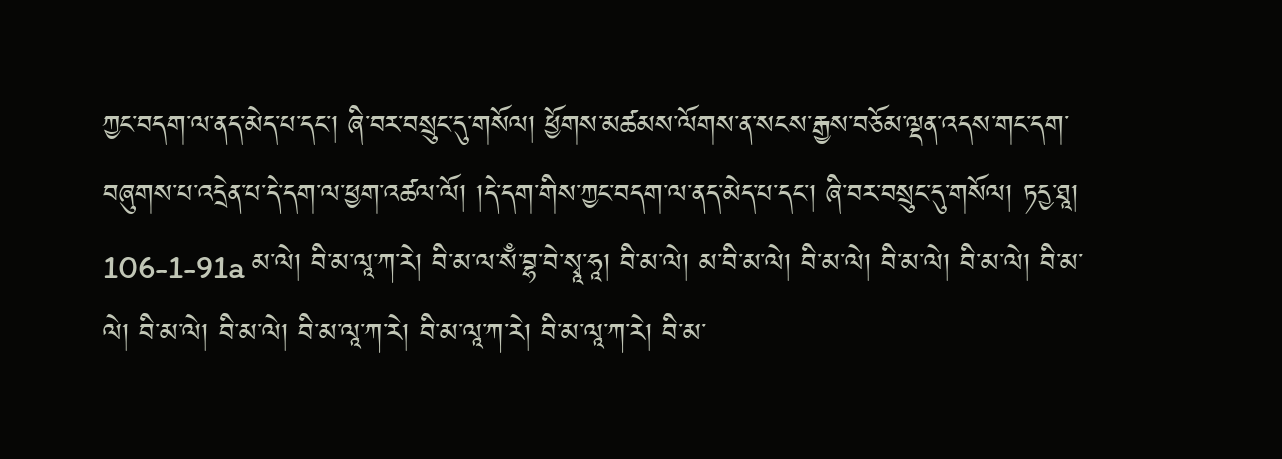ཀྱང་བདག་ལ་ནད་མེད་པ་དང་། ཞི་བར་བསྲུང་དུ་གསོལ། ཕྱོགས་མཚམས་ལོགས་ན་སངས་རྒྱས་བཅོམ་ལྡན་འདས་གང་དག་བཞུགས་པ་འདྲེན་པ་དེ་དག་ལ་ཕྱག་འཚལ་ལོ། །དེ་དག་གིས་ཀྱང་བདག་ལ་ནད་མེད་པ་དང་། ཞི་བར་བསྲུང་དུ་གསོལ། ཏདྱ་ཐཱ། 106-1-91a མ་ལེ། བི་མ་ལཱ་ཀ་རེ། བི་མ་ལ་སྃ་བྷ་བེ་སྭཱ་ཧཱ། བི་མ་ལེ། མ་བི་མ་ལེ། བི་མ་ལེ། བི་མ་ལེ། བི་མ་ལེ། བི་མ་ལེ། བི་མ་ལེ། བི་མ་ལེ། བི་མ་ལཱ་ཀ་རེ། བི་མ་ལཱ་ཀ་རེ། བི་མ་ལཱ་ཀ་རེ། བི་མ་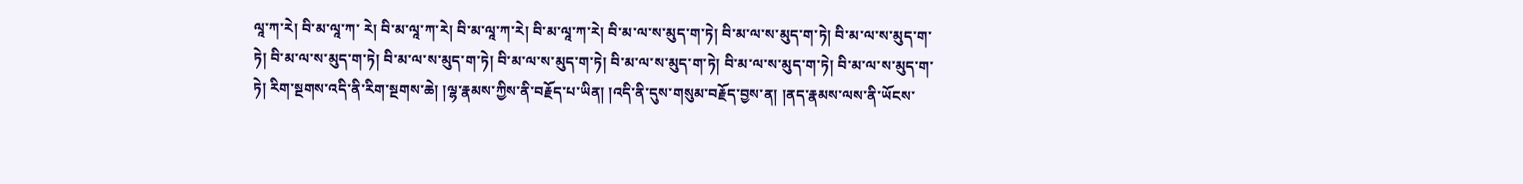ལཱ་ཀ་རེ། བི་མ་ལཱ་ཀ་ རེ། བི་མ་ལཱ་ཀ་རེ། བི་མ་ལཱ་ཀ་རེ། བི་མ་ལཱ་ཀ་རེ། བི་མ་ལ་ས་མུད་ག་ཏེ། བི་མ་ལ་ས་མུད་ག་ཏེ། བི་མ་ལ་ས་མུད་ག་ཏེ། བི་མ་ལ་ས་མུད་ག་ཏེ། བི་མ་ལ་ས་མུད་ག་ཏེ། བི་མ་ལ་ས་མུད་ག་ཏེ། བི་མ་ལ་ས་མུད་ག་ཏེ། བི་མ་ལ་ས་མུད་ག་ཏེ། བི་མ་ལ་ས་མུད་ག་ཏེ། རིག་སྔགས་འདི་ནི་རིག་སྔགས་ཆེ། །ལྷ་རྣམས་ཀྱིས་ནི་བརྗོད་པ་ཡིན། །འདི་ནི་དུས་གསུམ་བརྗོད་བྱས་ན། །ནད་རྣམས་ལས་ནི་ཡོངས་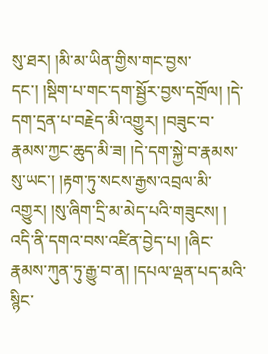སུ་ཐར། །མི་མ་ཡིན་གྱིས་གང་བྱས་ དང་། །སྡིག་པ་གང་དག་སྦྱོར་བྱས་དགྲོལ། །དེ་དག་དྲན་པ་བརྗེད་མི་འགྱུར། །བཟུང་བ་རྣམས་ཀྱང་ཆུད་མི་ཟ། །དེ་དག་སྐྱེ་བ་རྣམས་སུ་ཡང་། །རྟག་ཏུ་སངས་རྒྱས་འབྲལ་མི་འགྱུར། །སུ་ཞིག་དྲི་མ་མེད་པའི་གཟུངས། ། འདི་ནི་དགའ་བས་འཛིན་བྱེད་པ། །ཞིང་རྣམས་ཀུན་ཏུ་རྒྱུ་བ་ན། །དཔལ་ལྡན་པད་མའི་སྙིང་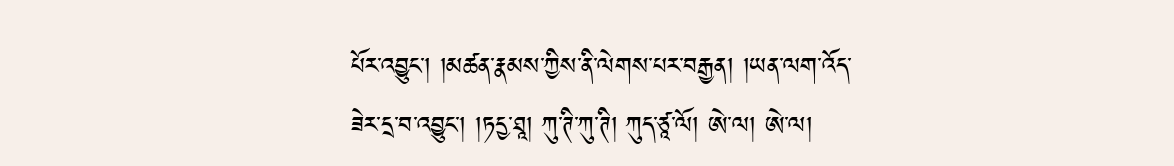པོར་འབྱུང་། །མཚན་རྣམས་ཀྱིས་ནི་ལེགས་པར་བརྒྱན། །ཡན་ལག་འོད་ཟེར་དྲ་བ་འབྱུང་། །ཏདྱ་ཐཱ། ཀུ་ཊི་ཀུ་ཊི། ཀུད་ཙཱ་ལོ། ཨེ་ལ། ཨེ་ལ།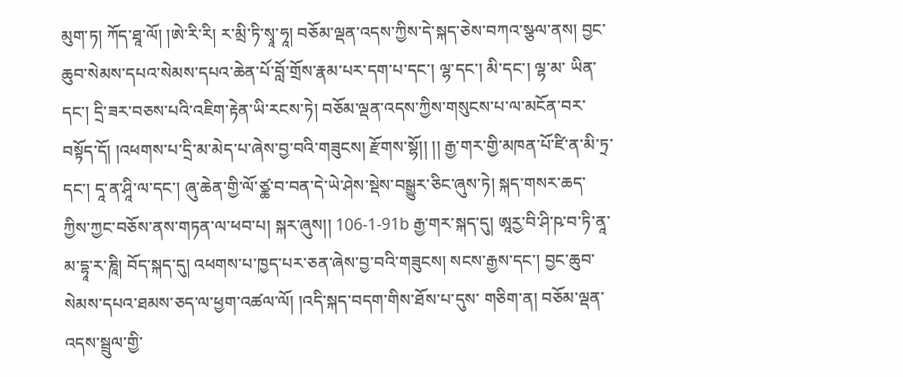མུག་ཏ། ཀོད་ཐཱ་ལོ། །ཨེ་རི་རི། ར་མྲི་ཏི་སྭཱ་ཧཱ། བཅོམ་ལྡན་འདས་ཀྱིས་དེ་སྐད་ཅེས་བཀའ་སྩལ་ནས། བྱང་ཆུབ་སེམས་དཔའ་སེམས་དཔའ་ཆེན་པོ་བློ་གྲོས་རྣམ་པར་དག་པ་དང་། ལྷ་དང་། མི་དང་། ལྷ་མ་ ཡིན་དང་། དྲི་ཟར་བཅས་པའི་འཇིག་རྟེན་ཡི་རངས་ཏེ། བཅོམ་ལྡན་འདས་ཀྱིས་གསུངས་པ་ལ་མངོན་བར་བསྟོད་དོ། །འཕགས་པ་དྲི་མ་མེད་པ་ཞེས་བྱ་བའི་གཟུངས། རྫོགས་སྷོ།། །། རྒྱ་གར་གྱི་མཁན་པོ་ཛི་ན་མི་ཏྲ་དང་། དཱ་ན་ཤཱི་ལ་དང་། ཞུ་ཆེན་གྱི་ལོ་ཙྪ་བ་བན་དེ་ཡེ་ཤེས་སྡེས་བསྒྱུར་ཅིང་ཞུས་ཏེ། སྐད་གསར་ཆད་ཀྱིས་ཀྱང་བཅོས་ནས་གཏན་ལ་ཕབ་པ། སྐར་ཞུས།། 106-1-91b རྒྱ་གར་སྐད་དུ། ཨཱརྱ་བི་ཤི་ཥ་བ་ཏི་ནཱ་མ་དྷཱ་ར་ཎཱི། བོད་སྐད་དུ། འཕགས་པ་ཁྱད་པར་ཅན་ཞེས་བྱ་བའི་གཟུངས། སངས་རྒྱས་དང་། བྱང་ཆུབ་སེམས་དཔའ་ཐམས་ཅད་ལ་ཕྱག་འཚལ་ལོ། །འདི་སྐད་བདག་གིས་ཐོས་པ་དུས་ གཅིག་ན། བཅོམ་ལྡན་འདས་སྦྲུལ་གྱི་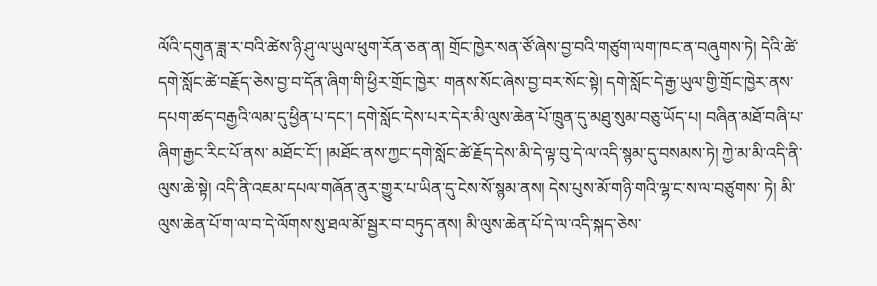ལོའི་དགུན་ཟླ་ར་བའི་ཚེས་ཉི་ཤུ་ལ་ཡུལ་ཕུག་རོན་ཅན་ན། གྲོང་ཁྱེར་སན་ཙོ་ཞེས་བྱ་བའི་གཙུག་ལག་ཁང་ན་བཞུགས་ཏེ། དེའི་ཚེ་དགེ་སློང་ཚེ་བརྗོད་ཅེས་བྱ་བ་དོན་ཞིག་གི་ཕྱིར་གྲོང་ཁྱེར་ གནས་སོང་ཞེས་བྱ་བར་སོང་སྟེ། དགེ་སློང་དེ་རྒྱ་ཡུལ་གྱི་གྲོང་ཁྱེར་ནས་དཔག་ཚད་བརྒྱའི་ལམ་དུ་ཕྱིན་པ་དང་། དགེ་སློང་དེས་པར་དེར་མི་ལུས་ཆེན་པོ་ཁྲུན་དུ་མཐུ་སུམ་བཅུ་ཡོད་པ། བཞིན་མཐོ་བཞི་པ་ཞིག་རྒྱང་རིང་པོ་ནས་ མཐོང་ངོ་། །མཐོང་ནས་ཀྱང་དགེ་སློང་ཚེ་རྗོད་དེས་མི་དེ་ལྟ་བུ་དེ་ལ་འདི་སྙམ་དུ་བསམས་ཏེ། ཀྱེ་མ་མི་འདི་ནི་ལུས་ཆེ་སྟེ། འདི་ནི་འཇམ་དཔལ་གཞོན་ནུར་གྱུར་པ་ཡིན་དུ་ངེས་སོ་སྙམ་ནས། དེས་པུས་མོ་གཉི་གའི་ལྷ་ང་ས་ལ་བཙུགས་ ཏེ། མི་ལུས་ཆེན་པོ་ག་ལ་བ་དེ་ལོགས་སུ་ཐལ་མོ་སྦྱར་བ་བཏུད་ནས། མི་ལུས་ཆེན་པོ་དེ་ལ་འདི་སྐད་ཅེས་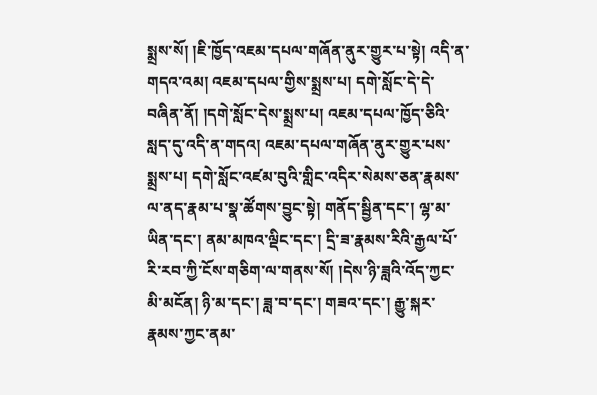སྨྲས་སོ། །ཇི་ཁྱོད་འཇམ་དཔལ་གཞོན་ནུར་གྱུར་པ་སྟེ། འདི་ན་གདའ་འམ། འཇམ་དཔལ་གྱིས་སྨྲས་པ། དགེ་སློང་དེ་དེ་བཞིན་ནོ། །དགེ་སློང་དེས་སྨྲས་པ། འཇམ་དཔལ་ཁྱོད་ཅིའི་སླད་དུ་འདི་ན་གདའ། འཇམ་དཔལ་གཞོན་ནུར་གྱུར་པས་སྨྲས་པ། དགེ་སློང་འཛམ་བུའི་གླིང་འདིར་སེམས་ཅན་རྣམས་ལ་ནད་རྣམ་པ་སྣ་ཚོགས་བྱུང་སྟེ། གནོད་སྦྱིན་དང་། ལྷ་མ་ཡིན་དང་། ནམ་མཁའ་ལྡིང་དང་། དྲི་ཟ་རྣམས་རིའི་རྒྱལ་པོ་རི་རབ་ཀྱི་ངོས་གཅིག་ལ་གནས་སོ། །དེས་ཉི་ཟླའི་འོད་ཀྱང་མི་མངོན། ཉི་མ་དང་། ཟླ་བ་དང་། གཟའ་དང་། རྒྱུ་སྐར་རྣམས་ཀྱང་ནམ་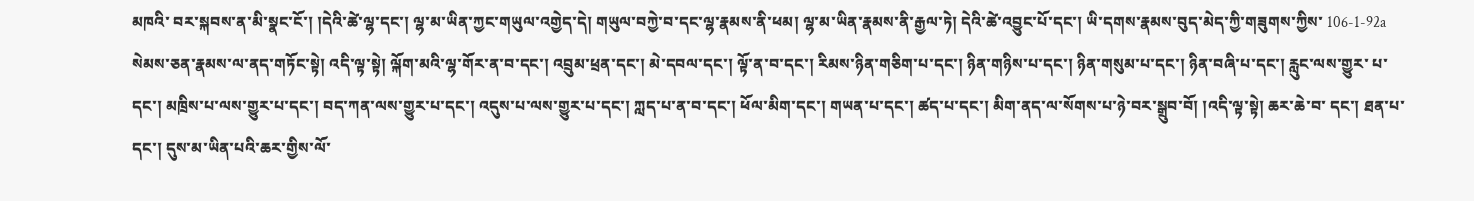མཁའི་ བར་སྐབས་ན་མི་སྣང་ངོ་། །དེའི་ཚེ་ལྷ་དང་། ལྷ་མ་ཡིན་ཀྱང་གཡུལ་འགྱེད་དེ། གཡུལ་བཀྱེ་བ་དང་ལྷ་རྣམས་ནི་ཕམ། ལྷ་མ་ཡིན་རྣམས་ནི་རྒྱལ་ཏེ། དེའི་ཚེ་འབྱུང་པོ་དང་། ཡི་དགས་རྣམས་བུད་མེད་ཀྱི་གཟུགས་ཀྱིས་ 106-1-92a སེམས་ཅན་རྣམས་ལ་ནད་གཏོང་སྟེ། འདི་ལྟ་སྟེ། ལྐོག་མའི་ལྷ་གོར་ན་བ་དང་། འབྲུམ་ཕྲན་དང་། མེ་དབལ་དང་། ལྟོ་ན་བ་དང་། རིམས་ཉིན་གཅིག་པ་དང་། ཉིན་གཉིས་པ་དང་། ཉིན་གསུམ་པ་དང་། ཉིན་བཞི་པ་དང་། རླུང་ལས་གྱུར་ པ་དང་། མཁྲིས་པ་ལས་གྱུར་པ་དང་། བད་ཀན་ལས་གྱུར་པ་དང་། འདུས་པ་ལས་གྱུར་པ་དང་། ཀླད་པ་ན་བ་དང་། ཕོལ་མིག་དང་། གཡན་པ་དང་། ཚད་པ་དང་། མིག་ནད་ལ་སོགས་པ་ཉེ་བར་སྒྲུབ་བོ། །འདི་ལྟ་སྟེ། ཆར་ཆེ་བ་ དང་། ཐན་པ་དང་། དུས་མ་ཡིན་པའི་ཆར་གྱིས་ལོ་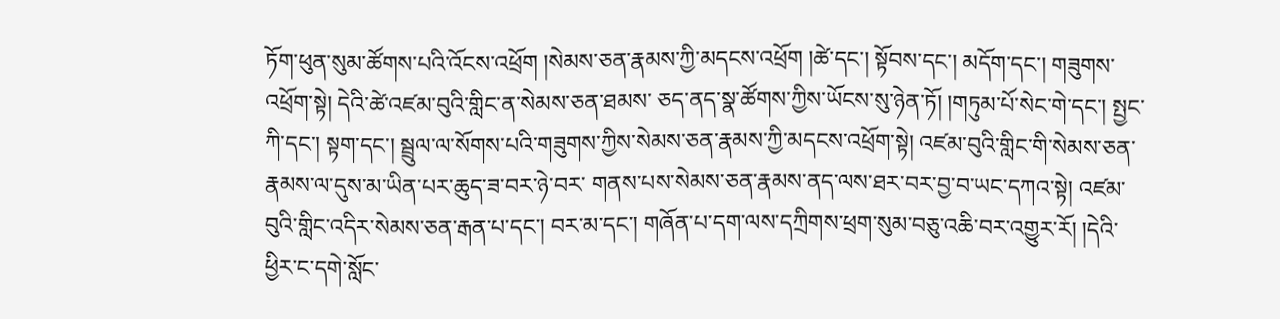ཏོག་ཕུན་སུམ་ཚོགས་པའི་འོངས་འཕྲོག །སེམས་ཅན་རྣམས་ཀྱི་མདངས་འཕྲོག །ཚེ་དང་། སྟོབས་དང་། མདོག་དང་། གཟུགས་འཕྲོག་སྟེ། དེའི་ཚེ་འཛམ་བུའི་གླིང་ན་སེམས་ཅན་ཐམས་ ཅད་ནད་སྣ་ཚོགས་ཀྱིས་ཡོངས་སུ་ཉེན་ཏོ། །གཏུམ་པོ་སེང་གེ་དང་། སྤྱང་ཀི་དང་། སྟག་དང་། སྦྲུལ་ལ་སོགས་པའི་གཟུགས་ཀྱིས་སེམས་ཅན་རྣམས་ཀྱི་མདངས་འཕྲོག་སྟེ། འཛམ་བུའི་གླིང་གི་སེམས་ཅན་རྣམས་ལ་དུས་མ་ཡིན་པར་ཆུད་ཟ་བར་ཉེ་བར་ གནས་པས་སེམས་ཅན་རྣམས་ནད་ལས་ཐར་བར་བྱ་བ་ཡང་དཀའ་སྟེ། འཛམ་བུའི་གླིང་འདིར་སེམས་ཅན་རྒན་པ་དང་། བར་མ་དང་། གཞོན་པ་དག་ལས་དཀྲིགས་ཕྲག་སུམ་བཅུ་འཆི་བར་འགྱུར་རོ། །དེའི་ཕྱིར་ང་དགེ་སློང་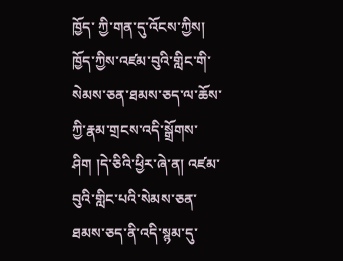ཁྱོད་ ཀྱི་གན་དུ་འོངས་ཀྱིས། ཁྱོད་ཀྱིས་འཛམ་བུའི་གླིང་གི་སེམས་ཅན་ཐམས་ཅད་ལ་ཆོས་ཀྱི་རྣམ་གྲངས་འདི་སྒྲོགས་ཤིག །དེ་ཅིའི་ཕྱིར་ཞེ་ན། འཛམ་བུའི་གླིང་པའི་སེམས་ཅན་ཐམས་ཅད་ནི་འདི་སྙམ་དུ་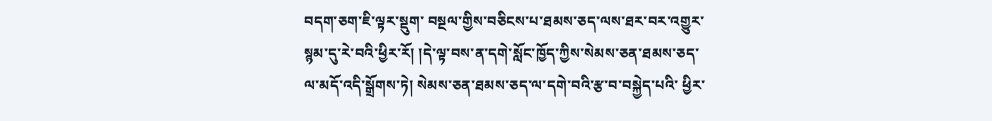བདག་ཅག་ཇི་ལྟར་སྡུག་ བསྔལ་གྱིས་བཅིངས་པ་ཐམས་ཅད་ལས་ཐར་བར་འགྱུར་སྙམ་དུ་རེ་བའི་ཕྱིར་རོ། །དེ་ལྟ་བས་ན་དགེ་སློང་ཁྱོད་ཀྱིས་སེམས་ཅན་ཐམས་ཅད་ལ་མདོ་འདི་སྒྲོགས་ཏེ། སེམས་ཅན་ཐམས་ཅད་ལ་དགེ་བའི་རྩ་བ་བསྐྱེད་པའི་ ཕྱིར་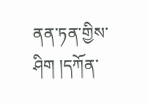ནན་ཏན་གྱིས་ཤིག །དཀོན་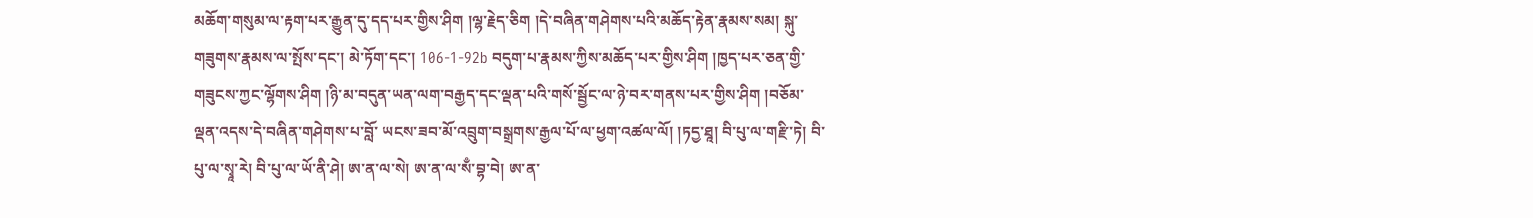མཆོག་གསུམ་ལ་རྟག་པར་རྒྱུན་དུ་དད་པར་གྱིས་ཤིག །ལྷ་རྗེད་ཅིག །དེ་བཞིན་གཤེགས་པའི་མཆོད་རྟེན་རྣམས་སམ། སྐུ་གཟུགས་རྣམས་ལ་སྤོས་དང་། མེ་ཏོག་དང་། 106-1-92b བདུག་པ་རྣམས་ཀྱིས་མཆོད་པར་གྱིས་ཤིག །ཁྱད་པར་ཅན་གྱི་གཟུངས་ཀྱང་ལྷོགས་ཤིག །ཉི་མ་བདུན་ཡན་ལག་བརྒྱད་དང་ལྡན་པའི་གསོ་སྦྱོང་ལ་ཉེ་བར་གནས་པར་གྱིས་ཤིག །བཅོམ་ལྡན་འདས་དེ་བཞིན་གཤེགས་པ་བློ་ ཡངས་ཟབ་མོ་འབྲུག་བསྒྲགས་རྒྱལ་པོ་ལ་ཕྱག་འཚལ་ལོ། །ཏདྱ་ཐཱ། བི་པུ་ལ་གརྫི་ཏེ། བི་པུ་ལ་སྭཱ་རེ། བི་པུ་ལ་ཡོ་ནི་ཤེ། ཨ་ན་ལ་སེ། ཨ་ན་ལ་སྃ་བྷ་བེ། ཨ་ན་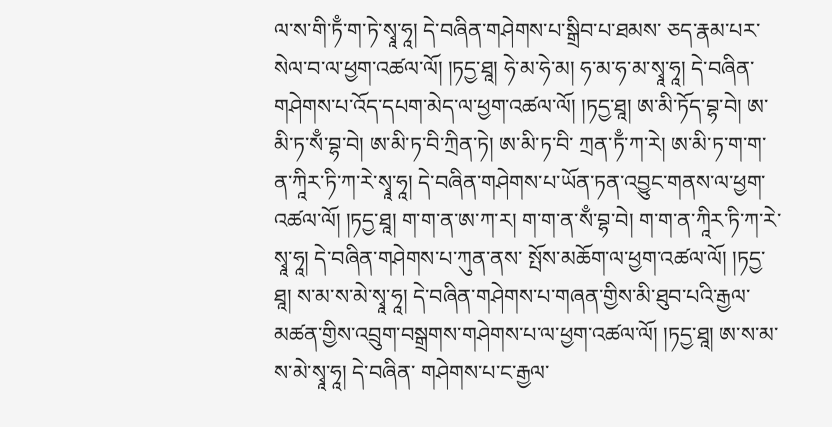ལ་ས་གི་ཏྃ་ག་ཏེ་སྭཱ་ཧཱ། དེ་བཞིན་གཤེགས་པ་སྒྲིབ་པ་ཐམས་ ཅད་རྣམ་པར་སེལ་བ་ལ་ཕྱག་འཚལ་ལོ། །ཏདྱ་ཐཱ། ཧེ་མ་ཧེ་མ། ཧ་མ་ཧ་མ་སྭཱ་ཧཱ། དེ་བཞིན་གཤེགས་པ་འོད་དཔག་མེད་ལ་ཕྱག་འཚལ་ལོ། །ཏདྱ་ཐཱ། ཨ་མི་ཏོད་བྷ་བེ། ཨ་མི་ཏ་སྃ་བྷ་བེ། ཨ་མི་ཏ་བི་ཀྲིན་ཏེ། ཨ་མི་ཏ་བི་ ཀྲན་ཏྃ་ཀ་རེ། ཨ་མི་ཏ་ག་ག་ན་ཀཱིར་ཏི་ཀ་རེ་སྭཱ་ཧཱ། དེ་བཞིན་གཤེགས་པ་ཡོན་ཏན་འབྱུང་གནས་ལ་ཕྱག་འཚལ་ལོ། །ཏདྱ་ཐཱ། ག་ག་ན་ཨ་ཀ་ར། ག་ག་ན་སྃ་བྷ་བེ། ག་ག་ན་ཀཱིར་ཏི་ཀ་རེ་སྭཱ་ཧཱ། དེ་བཞིན་གཤེགས་པ་ཀུན་ནས་ སྤོས་མཆོག་ལ་ཕྱག་འཚལ་ལོ། །ཏདྱ་ཐཱ། ས་མ་ས་མེ་སྭཱ་ཧཱ། དེ་བཞིན་གཤེགས་པ་གཞན་གྱིས་མི་ཐུབ་པའི་རྒྱལ་མཚན་གྱིས་འབྲུག་བསྒྲགས་གཤེགས་པ་ལ་ཕྱག་འཚལ་ལོ། །ཏདྱ་ཐཱ། ཨ་ས་མ་ས་མེ་སྭཱ་ཧཱ། དེ་བཞིན་ གཤེགས་པ་ང་རྒྱལ་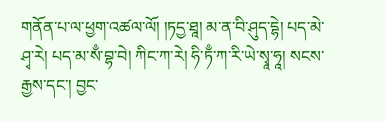གནོན་པ་ལ་ཕྱག་འཚལ་ལོ། །ཏདྱ་ཐཱ། མ་ན་བི་ཤུད་དྷེ། པད་མེ་ཤྭ་རེ། པད་མ་སྃ་བྷ་བེ། ཀིང་ཀ་རེ། ཧི་ཏྃ་ཀ་རི་ཡེ་སྭཱ་ཧཱ། སངས་རྒྱས་དང་། བྱང་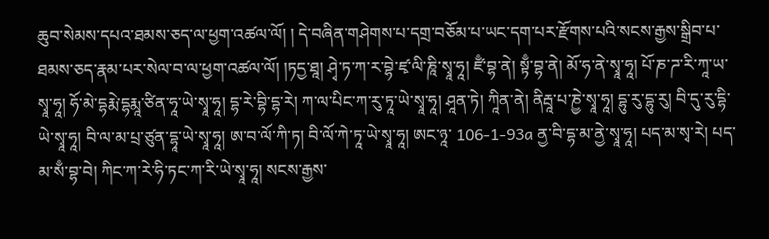ཆུབ་སེམས་དཔའ་ཐམས་ཅད་ལ་ཕྱག་འཚལ་ལོ། ། དེ་བཞིན་གཤེགས་པ་དགྲ་བཅོམ་པ་ཡང་དག་པར་རྫོགས་པའི་སངས་རྒྱས་སྒྲིབ་པ་ཐམས་ཅད་རྣམ་པར་སེལ་བ་ལ་ཕྱག་འཚལ་ལོ། །ཏདྱ་ཐཱ། ཤྭེ་ཏ་ཀ་ར་བྷེ་ཛྭ་ལི་ཎཱི་སྭཱ་ཧཱ། ཛྃ་བྷ་ནེ། སྟྃ་བྷ་ནེ། མོ་ཧ་ནེ་སྭཱ་ཧཱ། པོ་ཎ་ཌ་རི་ཀཱ་ཡ་ སྭཱ་ཧཱ། ཧོ་མེ་དྷརྨེ་དྷརྨཱ་ཙིན་ཧཱ་ཡེ་སྭཱ་ཧཱ། དྷ་རེ་བྷི་དྷ་རེ། ཀ་ལ་པིང་ཀ་རུ་ཏཱ་ཡེ་སྭཱ་ཧཱ། ཤཱན་ཏེ། ཀཱིན་ནེ། ནིརྦཱ་པ་ཎྱེ་སྭཱ་ཧཱ། དྷུ་རུ་དྷུ་རུ། བི་དུ་རུ་དྷི་ཡེ་སྭཱ་ཧཱ། བི་ལ་མ་པྲ་ཙུན་དྷཱ་ཡེ་སྭཱ་ཧཱ། ཨ་བ་ལོ་ཀི་ཏ། བི་ལོ་ཀེ་ཏཱ་ཡེ་སྭཱ་ཧཱ། ཨང་ཉཱ་ 106-1-93a ནྱ་བི་དྷ་མ་ནྱེ་སྭཱ་ཧཱ། པད་མ་སྭ་རེ། པད་མ་སྃ་བྷ་བེ། ཀིང་ཀ་རེ་ཧི་ཏང་ཀ་རི་ཡེ་སྭཱ་ཧཱ། སངས་རྒྱས་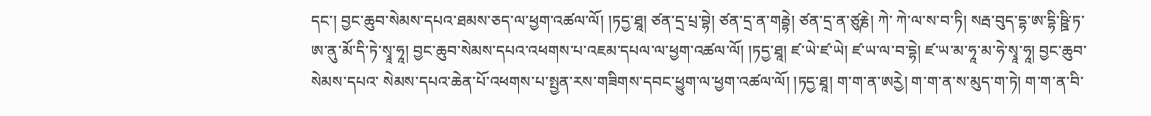དང་། བྱང་ཆུབ་སེམས་དཔའ་ཐམས་ཅད་ལ་ཕྱག་འཚལ་ལོ། །ཏདྱ་ཐཱ། ཙན་དྲ་པྲ་བྷེ། ཙན་དྲ་ན་གརྦྷེ། ཙན་དྲ་ན་ཙུརྞེ། ཀེ་ ཀེ་ལ་ས་བ་ཏི། སརྦ་བུད་དྷ་ཨ་དྷི་ཥྛི་ཏ་ཨ་ནུ་མོ་དི་ཏེ་སྭཱ་ཧཱ། བྱང་ཆུབ་སེམས་དཔའ་འཕགས་པ་འཇམ་དཔལ་ལ་ཕྱག་འཚལ་ལོ། །ཏདྱ་ཐཱ། ཛ་ཡེ་ཛ་ཡེ། ཛ་ཡ་ལ་བ་དྷེ། ཛ་ཡ་མ་ཧཱ་མ་ཧེ་སྭཱ་ཧཱ། བྱང་ཆུབ་སེམས་དཔའ་ སེམས་དཔའ་ཆེན་པོ་འཕགས་པ་སྤྱན་རས་གཟིགས་དབང་ཕྱུག་ལ་ཕྱག་འཚལ་ལོ། །ཏདྱ་ཐཱ། ག་ག་ན་ཨརྱེ། ག་ག་ན་ས་མུད་ག་ཏེ། ག་ག་ན་བི་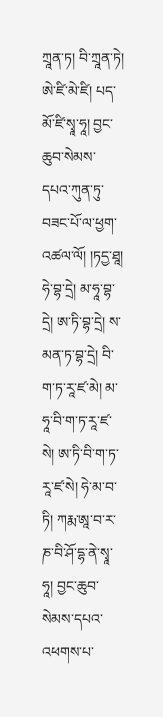ཀྲཱན་ཏ། བི་ཀྲཱན་ཏེ། ཨེ་ཛི་མེ་ཛི། པད་མོ་ཛི་སྭཱ་ཧཱ། བྱང་ཆུབ་སེམས་ དཔའ་ཀུན་ཏུ་བཟང་པོ་ལ་ཕྱག་འཚལ་ལོ། །ཏདྱ་ཐཱ། ཧེ་བྷ་དྲེ། མ་ཧཱ་བྷ་དྲེ། ཨ་ཏི་བྷ་དྲེ། ས་མན་ཏ་བྷ་དྲེ། བི་ག་ཏ་རཱ་ཛ་མེ། མ་ཧཱ་བི་ག་ཏ་རཱ་ཛ་སེ། ཨ་ཏི་བི་ག་ཏ་རཱ་ཛ་སེ། ཧེ་མ་བ་ཏི། ཀརྨ་ཨཱ་བ་ར་ཎ་བི་ཤོ་དྷ་ནེ་སྭཱ་ཧཱ། བྱང་ཆུབ་སེམས་དཔའ་འཕགས་པ་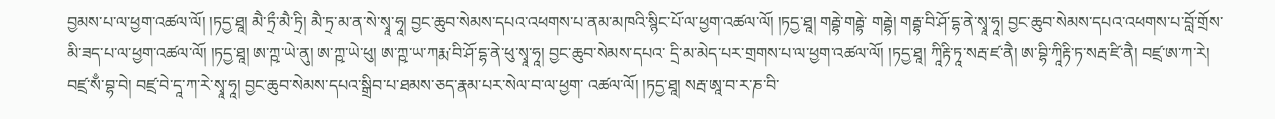བྱམས་པ་ལ་ཕྱག་འཚལ་ལོ། །ཏདྱ་ཐཱ། མཻ་ཏྲྀ་མཻ་ཏྲི། མཻ་ཏྲ་མ་ན་སེ་སྭཱ་ཧཱ། བྱང་ཆུབ་སེམས་དཔའ་འཕགས་པ་ནམ་མཁའི་སྙིང་པོ་ལ་ཕྱག་འཚལ་ལོ། །ཏདྱ་ཐཱ། གརྦྷེ་གརྦྷེ་ གརྦྷེ། གརྦྷ་བི་ཤོ་དྷ་ནེ་སྭཱ་ཧཱ། བྱང་ཆུབ་སེམས་དཔའ་འཕགས་པ་བློ་གྲོས་མི་ཟད་པ་ལ་ཕྱག་འཚལ་ལོ། །ཏདྱ་ཐཱ། ཨ་ཀྵ་ཡེ་ནུ། ཨ་ཀྵ་ཡེ་ཕུ། ཨ་ཀྵ་ཡ་ཀརྨ་བི་ཤོ་དྷ་ནེ་ཕུ་སྭཱ་ཧཱ། བྱང་ཆུབ་སེམས་དཔའ་ དྲི་མ་མེད་པར་གྲགས་པ་ལ་ཕྱག་འཚལ་ལོ། །ཏདྱ་ཐཱ། ཀཱིརྟི་ཏཱ་སརྦ་ཛ་ནཻ། ཨ་བྷི་ཀཱིརྟི་ཏ་སརྦ་ཛི་ནཻ། བཛྲ་ཨ་ཀ་རེ། བཛྲ་སྃ་བྷ་བེ། བཛྲ་བེ་དཱ་ཀ་རེ་སྭཱ་ཧཱ། བྱང་ཆུབ་སེམས་དཔའ་སྒྲིབ་པ་ཐམས་ཅད་རྣམ་པར་སེལ་བ་ལ་ཕྱག་ འཚལ་ལོ། །ཏདྱ་ཐཱ། སརྦ་ཨཱ་བ་ར་ཎ་བི་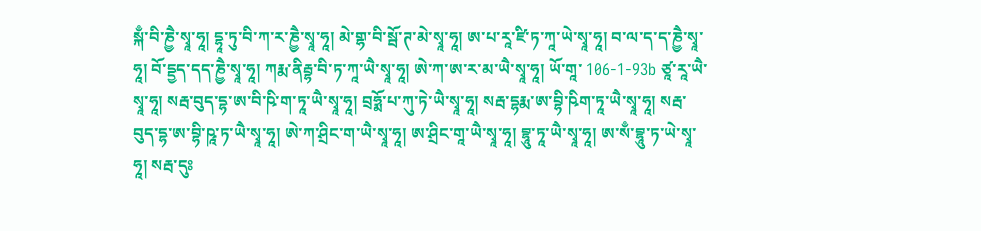སྐྃ་བི་ཎྱཻ་སྭཱ་ཧཱ། དྷཱ་ཏུ་བི་ཀ་ར་ཎྱཻ་སྭཱ་ཧཱ། མེ་གྷ་བི་སྦོ་ཊ་མེ་སྭཱ་ཧཱ། ཨ་པ་རཱ་ཛི་ཏ་ཀཱ་ཡེ་སྭཱ་ཧཱ། བ་ལ་ད་ད་ཎྱཻ་སྭཱ་ཧཱ། བོ་དྡྱད་དད་ཎྱཻ་སྭཱ་ཧཱ། ཀརྨ་ནིརྦྷ་བི་ཏ་ཀཱ་ཡཻ་སྭཱ་ཧཱ། ཨེ་ཀ་ཨ་ར་མ་ཡཻ་སྭཱ་ཧཱ། ཡོ་གཱ་ 106-1-93b ཙཱ་རཱ་ཡཻ་སྭཱ་ཧཱ། སརྦ་བུད་དྷ་ཨ་བི་ཥི་ག་ཏཱ་ཡཻ་སྭཱ་ཧཱ། བྲཧྨོ་པ་ཀུ་ཏེ་ཡཻ་སྭཱ་ཧཱ། སརྦ་དྷརྨ་ཨ་བྷི་ཥིག་ཏཱ་ཡཻ་སྭཱ་ཧཱ། སརྦ་བུད་དྷ་ཨ་བྷི་ཥཱ་ཏ་ཡཻ་སྭཱ་ཧཱ། ཨེ་ཀ་ཤྲིང་ག་ཡཻ་སྭཱ་ཧཱ། ཨ་ཤྲིང་གཱ་ཡཻ་སྭཱ་ཧཱ། བྷཱུ་ཏཱ་ཡཻ་སྭཱ་ཧཱ། ཨ་སྃ་བྷཱུ་ཏ་ཡེ་སྭཱ་ཧཱ། སརྦ་དུཿ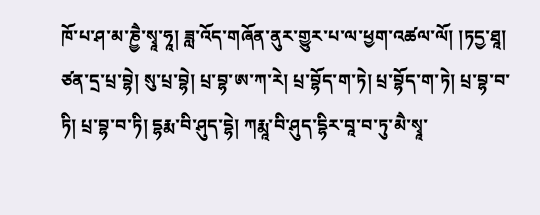ཁོ་པ་ཤ་མ་ཎྱཻ་སྭཱ་ཧཱ། ཟླ་འོད་གཞོན་ནུར་གྱུར་པ་ལ་ཕྱག་འཚལ་ལོ། །ཏདྱ་ཐཱ། ཙན་དྲ་པྲ་བྷེ། སུ་པྲ་བྷེ། པྲ་བྷ་ཨ་ཀ་རེ། པྲ་བྷོད་ག་ཏེ། པྲ་བྷོད་ག་ཏེ། པྲ་བྷ་བ་ཏི། པྲ་བྷ་བ་ཏི། དྷརྨ་བི་ཤུད་དྷེ། ཀརྨཱ་བི་ཤུད་དྷིར་བཱ་བ་ཏུ་མཻ་སྭཱ་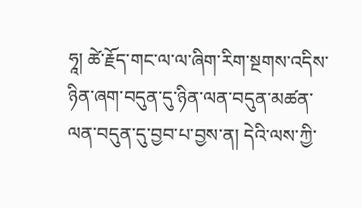ཧཱ། ཚེ་རྗོད་གང་ལ་ལ་ཞིག་རིག་སྔགས་འདིས་ཉིན་ཞག་བདུན་དུ་ཉིན་ལན་བདུན་མཚན་ལན་བདུན་དུ་བྱབ་པ་བྱས་ན། དེའི་ལས་ཀྱི་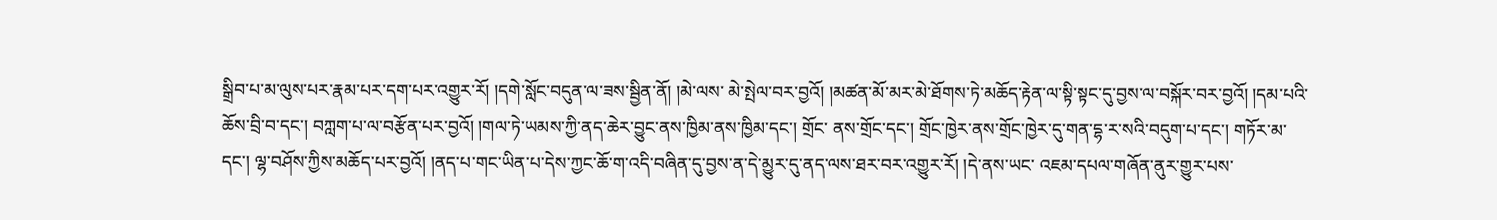སྒྲིབ་པ་མ་ལུས་པར་རྣམ་པར་དག་པར་འགྱུར་རོ། །དགེ་སློང་བདུན་ལ་ཟས་སྦྱིན་ནོ། །མེ་ལས་ མེ་སྤེལ་བར་བྱའོ། །མཚན་མོ་མར་མེ་ཐོགས་ཏེ་མཆོད་རྟེན་ལ་སྟི་སྟང་དུ་བྱས་ལ་བསྐོར་བར་བྱའོ། །དམ་པའི་ཆོས་བྲི་བ་དང་། བཀླག་པ་ལ་བརྩོན་པར་བྱའོ། །གལ་ཏེ་ཡམས་ཀྱི་ནད་ཆེར་བྱུང་ནས་ཁྱིམ་ནས་ཁྱིམ་དང་། གྲོང་ ནས་གྲོང་དང་། གྲོང་ཁྱེར་ནས་གྲོང་ཁྱེར་དུ་གན་དྷ་ར་སའི་བདུག་པ་དང་། གཏོར་མ་དང་། ལྷ་བཤོས་ཀྱིས་མཆོད་པར་བྱའོ། །ནད་པ་གང་ཡིན་པ་དེས་ཀྱང་ཆོ་ག་འདི་བཞིན་དུ་བྱས་ན་དེ་མྱུར་དུ་ནད་ལས་ཐར་བར་འགྱུར་རོ། །དེ་ནས་ཡང་ འཇམ་དཔལ་གཞོན་ནུར་གྱུར་པས་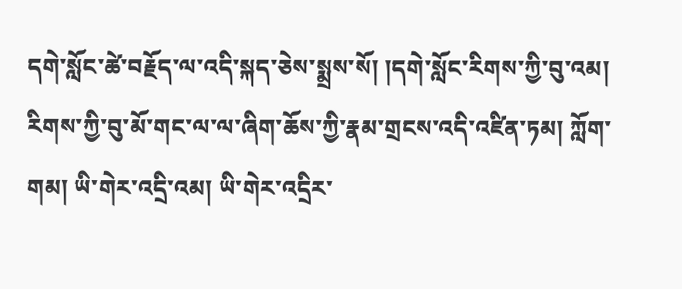དགེ་སློང་ཚེ་བརྗོད་ལ་འདི་སྐད་ཅེས་སྨྲས་སོ། །དགེ་སློང་རིགས་ཀྱི་བུ་འམ། རིགས་ཀྱི་བུ་མོ་གང་ལ་ལ་ཞིག་ཆོས་ཀྱི་རྣམ་གྲངས་འདི་འཛིན་ཏམ། ཀློག་གམ། ཡི་གེར་འདྲི་འམ། ཡི་གེར་འདྲིར་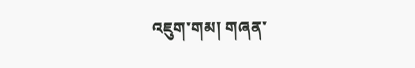འཇུག་གམ། གཞན་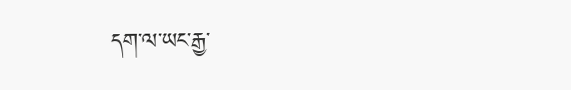དག་ལ་ཡང་རྒྱ་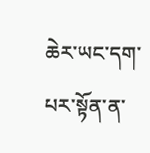ཆེར་ཡང་དག་པར་སྟོན་ན་